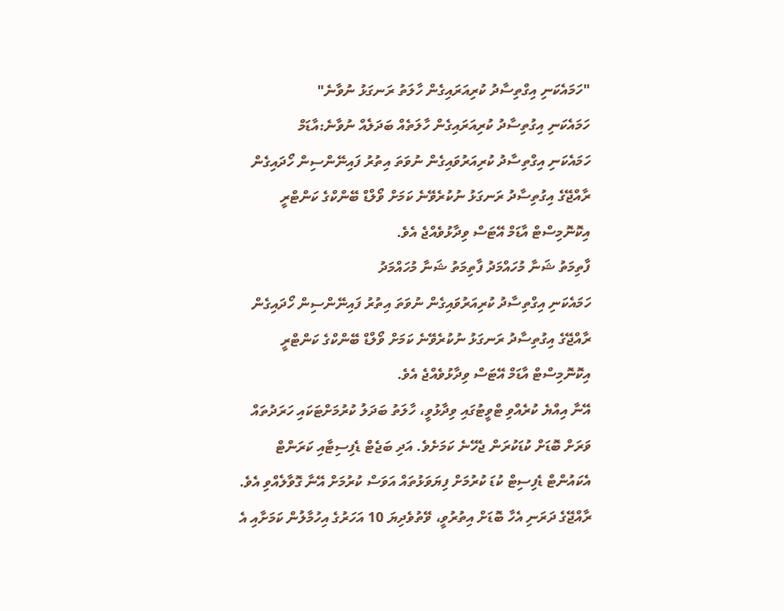"ހަމައެކަނި އިގްތިސާދު ކުރިއަރައިގެން ހާލަތު ރަނގަޅު ނުވާނެ"
ހަމައެކަނި އިގުތިސާދު ކުރިއަރައިގެން ހާލަތެއް ބަދަލެއް ނުވާނެ:އާޑަމް
ހަމައެކަނި އިގްތިސާދު ކުރިއަރުވައިގެން ނުވަތަ އިތުރު ފައިނޭންސިން ހޯދައިގެން ރާއްޖޭގެ އިގުތިސާދު ރަނގަޅު ނުކުރެވޭނެ ކަމަށް ވޯލްޑް ބޭންކްގެ ކަންޓްރީ އިކޮނޮމިސްޓް އާޑަމް އޭޓަސް ވިދާޅުވެއްޖެ އެވެ.
ފާތިމަތު ޝަނާ މުހައްމަދު ފާތިމަތު ޝަނާ މުހައްމަދު
ހަމައެކަނި އިގްތިސާދު ކުރިއަރުވައިގެން ނުވަތަ އިތުރު ފައިނޭންސިން ހޯދައިގެން ރާއްޖޭގެ އިގުތިސާދު ރަނގަޅު ނުކުރެވޭނެ ކަމަށް ވޯލްޑް ބޭންކްގެ ކަންޓްރީ އިކޮނޮމިސްޓް އާޑަމް އޭޓަސް ވިދާޅުވެއްޖެ އެވެ.
އޭނާ އިއްޔެ ކުރެއްވި ޓްވީޓުގައި ވިދާޅުވީ، ހާލަތު ބަދަލު ކުރުމަށްޓަކައި ހަރަދުތައް ވަރަށް ބޮޑަށް ކުޑަކުރަން ޖެހޭނެ ކަމަށެވެ. އަދި ބަޖެޓް ޑެފިސިޓާއި ކަރަންޓް އެކައުންޓް ޑެފިސިޓް ކުޑަ ކުރުމަށް ފިޔަވަޅުތައް އަވަސް ކުރުމަށް އޭނާ ގޮވާލެއްވި އެވެ.
ރާއްޖޭގެ ދަރަނި އެހާ ބޮޑަށް އިތުރުވީ، ވޭތުވެދިޔަ 10 އަހަރުގެ އިހުމާލުން ކަމަށާއި އެ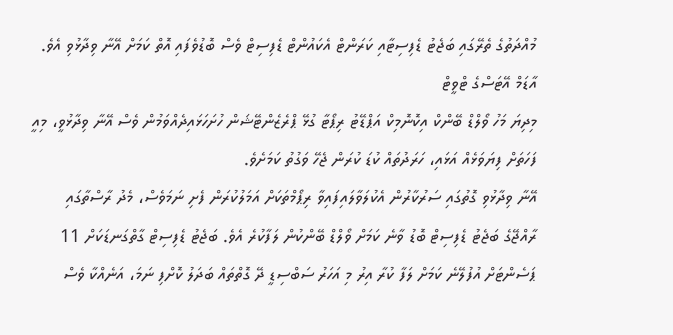މުއްދަތުގެ ތެރޭގައި ބަޖެޓު ޑެފިސިޓާއި ކަރަންޓް އެކައުންޓް ޑެފިސިޓް ވެސް ބޮޑުވެފައި އޮތް ކަމަށް އޭނާ ވިދާޅުވި އެވެ.
އާޑަމް އޭޓަސްގެ ޓްވީޓް
މިދިޔަ މަހު ވޯލްޑް ބޭންކް އިކޮނޮމިކް އަޕްޑޭޓު ރިޕޯޓާ ގުޅޭ ޕްރެޒެންޓޭޝަން ހުށަހަޅައިދެއްވަމުން ވެސް އޭނާ ވިދާޅުވީ، މިއީ ފަހަތަށް ފިޔަވަޅެއް އަޅައި، ހަރަދުތައް ކުޑަ ކުރަން ޖެހޭ ވަގުތު ކަމަށެވެ.
އޭނާ ވިދާޅުވި ގޮތުގައި ސަރުކާރުން އެކުލަވާލައިފައިވާ ރިޕޯމްތަކަށް އަމަލުކުރަން ފެށި ނަމަވެސް، މެދު ރާސްތާގައި ރާއްޖޭގެ ބަޖެޓު ޑެފިސިޓް ބޮޑު ވާނެ ކަމަށް ވޯލްޑް ބޭންކުން ލަފާކުރެ އެވެ. ބަޖެޓު ޑެފިސިޓް ގާތްގަނޑަކަށް 11 ޕަސެންޓަށް އުފުލޭނެ ކަމަށް ލަފާ ކުރާ އިރު މި އަހަރު ސަބްސިޑީ ދޭ ގޮތްތައް ބަދަލު ކޮށްފި ނަމަ، އަނެއްކާ ވެސް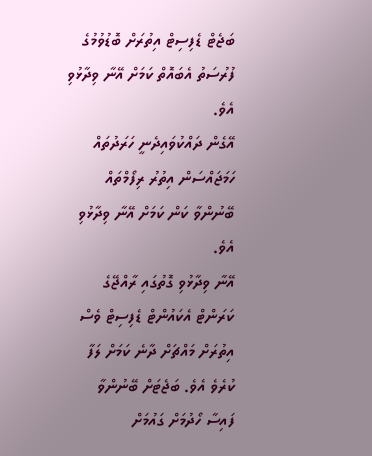ބަޖެޓް ޑެފިސިޓް އިތުރަށް ބޮޑުވުމުގެ ފުރުސަތު އެބައޮތް ކަމަށް އޭނާ ވިދާޅުވި އެވެ.
އޭގެން ދައްކުވައިދެނީ ހަރަދުތައް ހަމަޖައްސަން އިތުރު ރިފޯމްތައް ބޭނުންވާ ކަން ކަމަށް އޭނާ ވިދާޅުވި އެވެ.
އޭނާ ވިދާޅުވި ގޮތުގައި ރާއްޖޭގެ ކަރަންޓް އެކައުންޓް ޑެފިސިޓް ވެސް އިތުރަށް މައްޗަށް ދާނެ ކަމަށް ލަފާ ކުރެވެ އެވެ. ބަޖެޓަށް ބޭނުންވާ ފައިސާ ހޯދުމަށް ގައުމަށް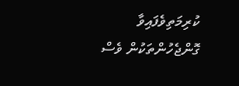ކުރިމަތިވެފައިވާ ގޮންޖެހުންތަކުން ވެސް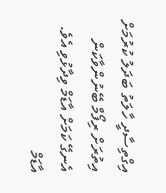އިގްތިސާދީ ހާލަތު ބަދަލު ކުރުމަށް އިތުރަށް ރިފޯމް ބޭނުންވާކަން އެނގޭ ކަމަށް އާޑަމް ވިދާޅުވި އެވެ.
އާޑަމް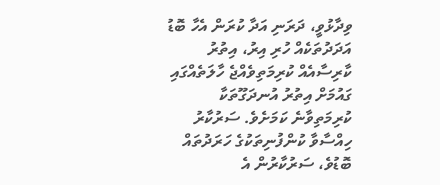ވިދާޅުވީ، ދަރަނި އަދާ ކުރަން އެހާ ބޮޑު އަދަދުތަކެއް ހުރި އިރު، އިތުރު ކާރިސާއެއް ކުރިމަތިވެއްޖެ ހާލަތެއްގައި ގައުމަށް އިތުރު އުނދަގޫތަކާ ކުރިމަތިވާނެ ކަމަށެވެ. ސަރުކާރު ހިއްސާވާ ކުންފުނިތަކުގެ ހަރަދުތައް ބޮޑުވެ، ސަރުކާރުން އެ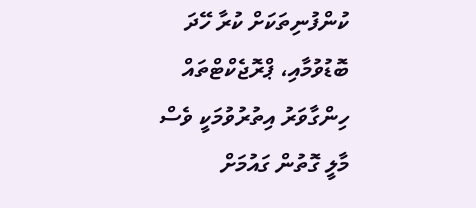ކުންފުނިތަކަށް ކުރާ ހޭދަ ބޮޑުވުމާއި، ޕްރޮޖެކްޓްތައް ހިންގާވަރު އިތުރުވުމަކީ ވެސް މާލީ ގޮތުން ގައުމަށް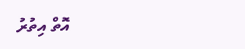އޮތް އިތުރު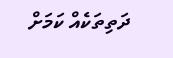ދަތިތަކެއް ކަމަށް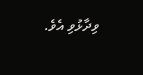ވިދާޅުވި އެވެ.